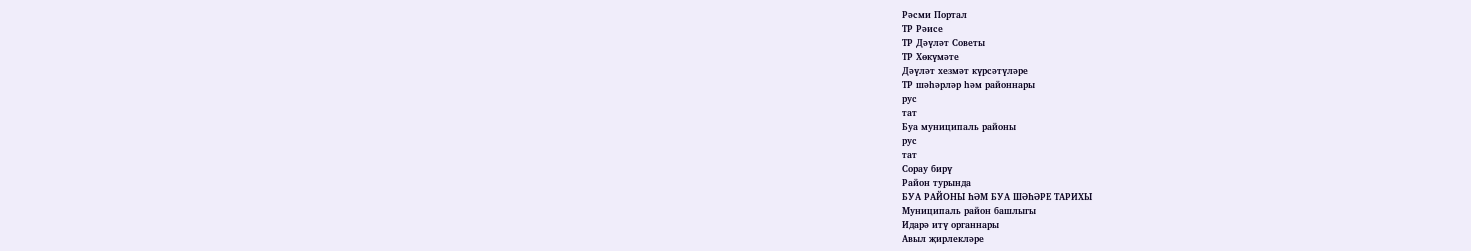Рәсми Портал
ТР Рәисе
ТР Дәүләт Советы
ТР Хөкүмәте
Дәүләт хезмәт күрсәтүләре
ТР шәһәрләр һәм районнары
рус
тат
Буа муниципаль районы
рус
тат
Сорау бирү
Район турында
БУА РАЙОНЫ ҺӘМ БУА ШӘҺӘРЕ ТАРИХЫ
Муниципаль район башлыгы
Идарә итү органнары
Авыл җирлекләре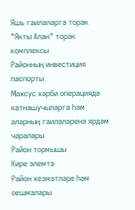Яшь гаиләләргә торак
"Якты Алан" торак комплексы
Районның инвестиция паспорты
Махсус хәрби операциядә катнашучыларга һәм аларның гаиләләренә ярдәм чаралары
Район тормышы
Кире элемтә
Район хезмәтләре һәм оешмалары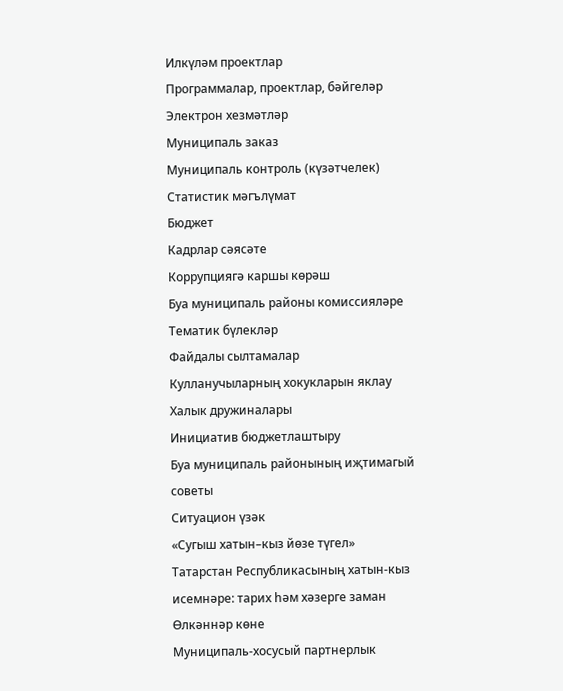Илкүләм проектлар
Программалар, проектлар, бәйгеләр
Электрон хезмәтләр
Муниципаль заказ
Муниципаль контроль (күзәтчелек)
Статистик мәгълүмат
Бюджет
Кадрлар сәясәте
Коррупциягә каршы көрәш
Буа муниципаль районы комиссияләре
Тематик бүлекләр
Файдалы сылтамалар
Кулланучыларның хокукларын яклау
Халык дружиналары
Инициатив бюджетлаштыру
Буа муниципаль районының иҗтимагый советы
Ситуацион үзәк
«Сугыш хатын–кыз йөзе түгел»
Татарстан Республикасының хатын-кыз исемнәре: тарих һәм хәзерге заман
Өлкәннәр көне
Муниципаль-хосусый партнерлык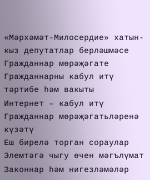«Мәрхәмәт-Милосердие» хатын-кыз депутатлар берләшмәсе
Гражданнар мөрәҗәгате
Гражданнарны кабул итү тәртибе һәм вакыты
Интернет – кабул итү
Гражданнар мөрәҗәгатьләренә күзәтү
Еш бирелә торган сораулар
Элемтәгә чыгу өчен мәгълүмат
Законнар һәм нигезләмәләр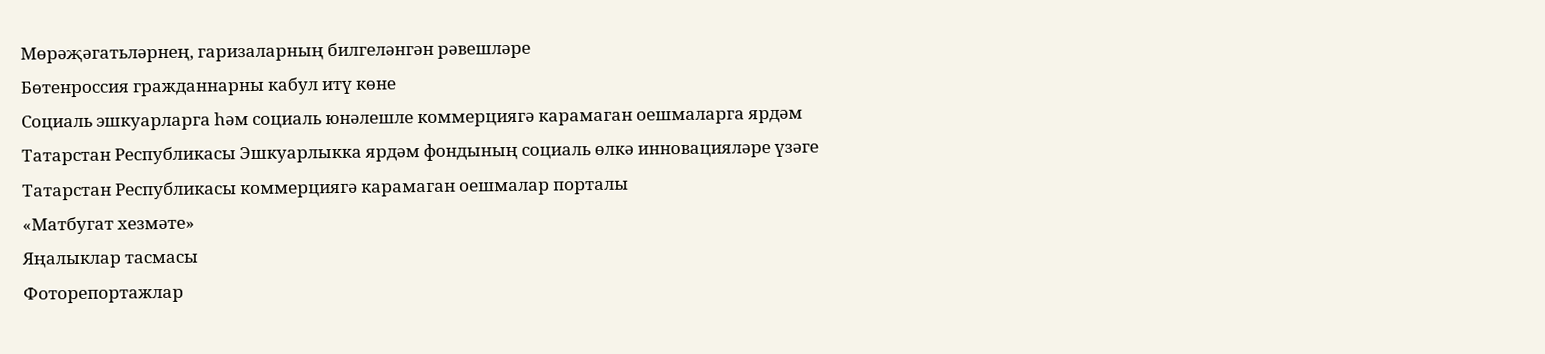Мөрәҗәгатьләрнең, гаризаларның билгеләнгән рәвешләре
Бөтенроссия гражданнарны кабул итү көне
Социаль эшкуарларга һәм социаль юнәлешле коммерциягә карамаган оешмаларга ярдәм
Татарстан Республикасы Эшкуарлыкка ярдәм фондының социаль өлкә инновацияләре үзәге
Татарстан Республикасы коммерциягә карамаган оешмалар порталы
«Матбугат хезмәте»
Яңалыклар тасмасы
Фоторепортажлар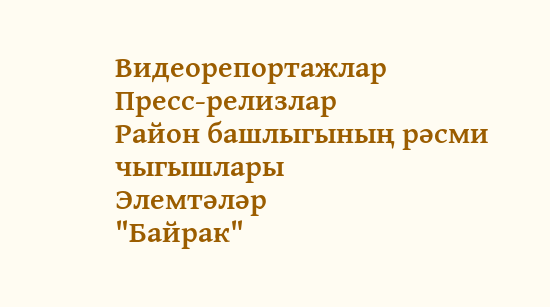Видеорепортажлар
Пресс-релизлар
Район башлыгының рәсми чыгышлары
Элемтәләр
"Байрак"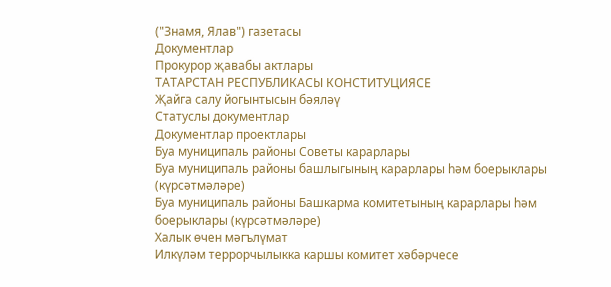("Знамя, Ялав") газетасы
Документлар
Прокурор җавабы актлары
ТАТАРСТАН РЕСПУБЛИКАСЫ КОНСТИТУЦИЯСЕ
Җайга салу йогынтысын бәяләү
Статуслы документлар
Документлар проектлары
Буа муниципаль районы Советы карарлары
Буа муниципаль районы башлыгының карарлары һәм боерыклары (күрсәтмәләре)
Буа муниципаль районы Башкарма комитетының карарлары һәм боерыклары (күрсәтмәләре)
Халык өчен мәгълүмат
Илкүләм террорчылыкка каршы комитет хәбәрчесе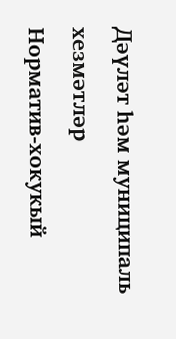Дәүләт һәм муниципаль хезмәтләр
Норматив-хокукый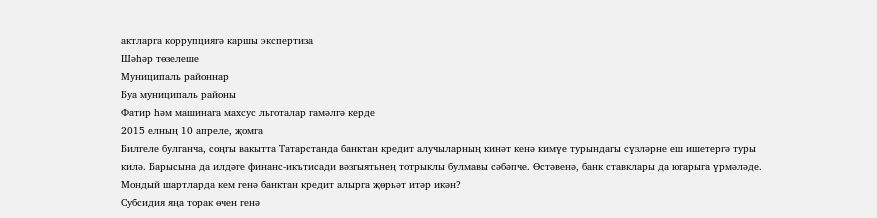актларга коррупциягә каршы экспертиза
Шәһәр төзелеше
Муниципаль районнар
Буа муниципаль районы
Фатир һәм машинага махсус льготалар гамәлгә керде
2015 елның 10 апреле, җомга
Билгеле булганча, соңгы вакытта Татарстанда банктан кредит алучыларның кинәт кенә кимүе турындагы сүзләрне еш ишетергә туры килә. Барысына да илдәге финанс-икътисади вәзгыятьнең тотрыклы булмавы сәбәпче. Өстәвенә, банк ставклары да югарыга үрмәләде. Мондый шартларда кем генә банктан кредит алырга җөрьәт итәр икән?
Субсидия яңа торак өчен генә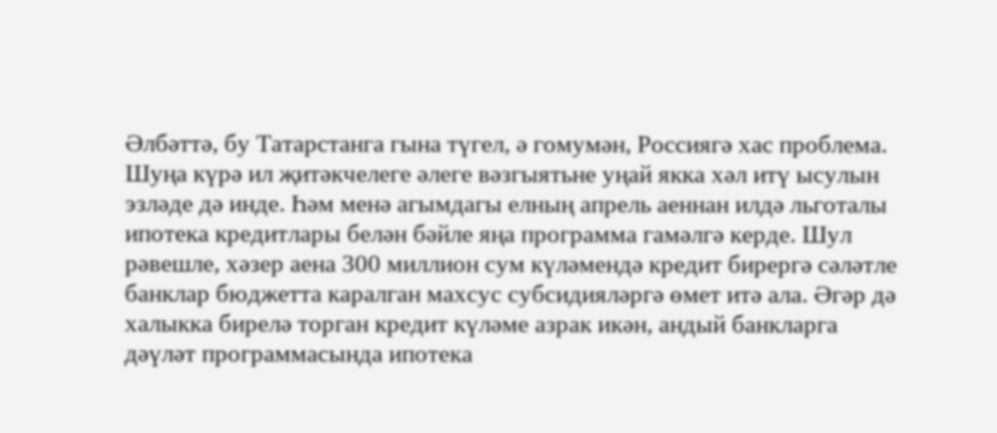Әлбәттә, бу Татарстанга гына түгел, ә гомумән, Россиягә хас проблема. Шуңа күрә ил җитәкчелеге әлеге вәзгыятьне уңай якка хәл итү ысулын эзләде дә инде. Һәм менә агымдагы елның апрель аеннан илдә льготалы ипотека кредитлары белән бәйле яңа программа гамәлгә керде. Шул рәвешле, хәзер аена 300 миллион сум күләмендә кредит бирергә сәләтле банклар бюджетта каралган махсус субсидияләргә өмет итә ала. Әгәр дә халыкка бирелә торган кредит күләме азрак икән, андый банкларга дәүләт программасында ипотека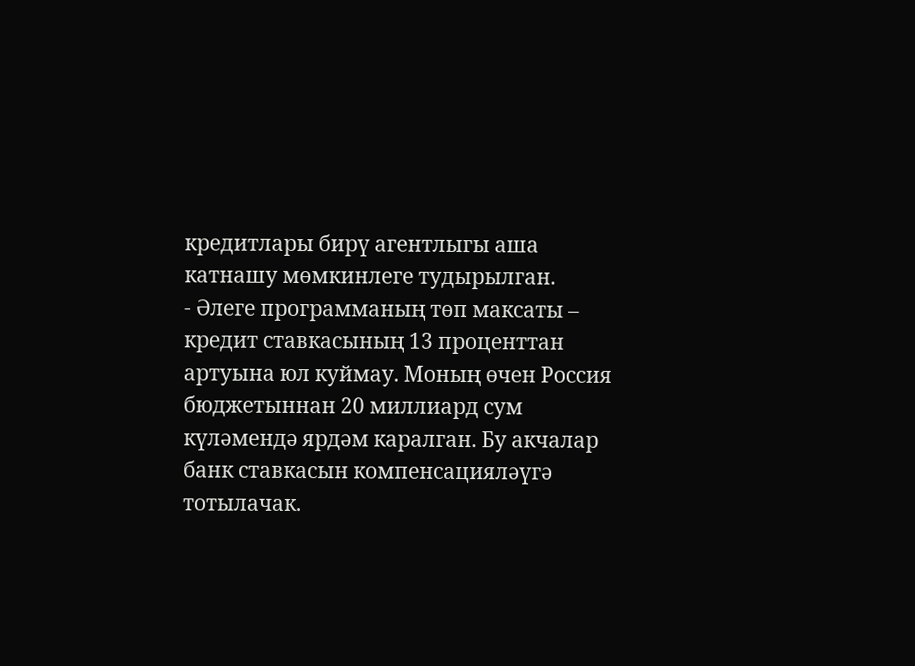кредитлары бирү агентлыгы аша катнашу мөмкинлеге тудырылган.
- Әлеге программаның төп максаты – кредит ставкасының 13 проценттан артуына юл куймау. Моның өчен Россия бюджетыннан 20 миллиард сум күләмендә ярдәм каралган. Бу акчалар банк ставкасын компенсацияләүгә тотылачак.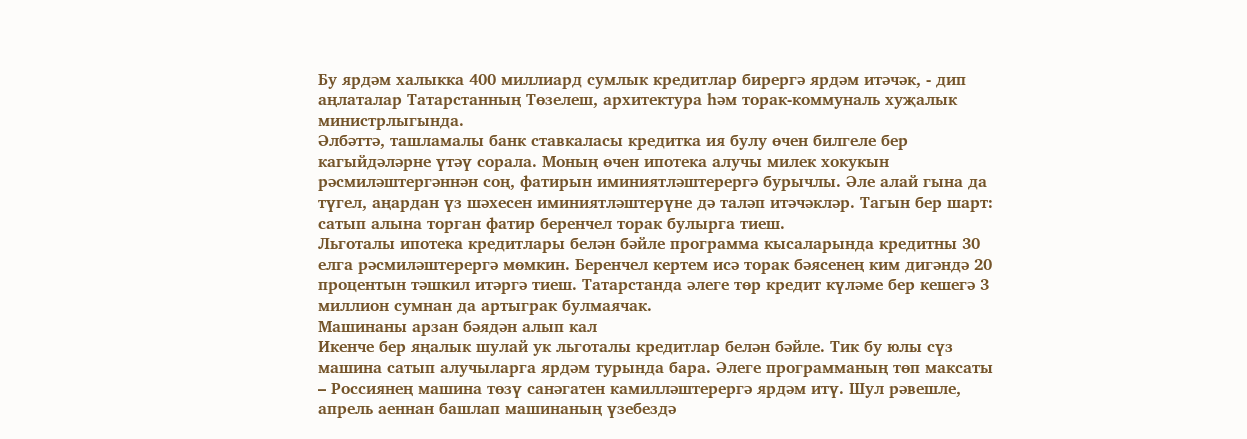Бу ярдәм халыкка 400 миллиард сумлык кредитлар бирергә ярдәм итәчәк, - дип аңлаталар Татарстанның Төзелеш, архитектура һәм торак-коммуналь хуҗалык министрлыгында.
Әлбәттә, ташламалы банк ставкаласы кредитка ия булу өчен билгеле бер кагыйдәләрне үтәү сорала. Моның өчен ипотека алучы милек хокукын рәсмиләштергәннән соң, фатирын иминиятләштерергә бурычлы. Әле алай гына да түгел, аңардан үз шәхесен иминиятләштерүне дә таләп итәчәкләр. Тагын бер шарт: сатып алына торган фатир беренчел торак булырга тиеш.
Льготалы ипотека кредитлары белән бәйле программа кысаларында кредитны 30 елга рәсмиләштерергә мөмкин. Беренчел кертем исә торак бәясенең ким дигәндә 20 процентын тәшкил итәргә тиеш. Татарстанда әлеге төр кредит күләме бер кешегә 3 миллион сумнан да артыграк булмаячак.
Машинаны арзан бәядән алып кал
Икенче бер яңалык шулай ук льготалы кредитлар белән бәйле. Тик бу юлы сүз машина сатып алучыларга ярдәм турында бара. Әлеге программаның төп максаты – Россиянең машина төзү санәгатен камилләштерергә ярдәм итү. Шул рәвешле, апрель аеннан башлап машинаның үзебездә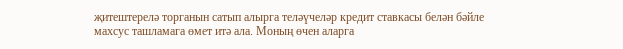җитештерелә торганын сатып алырга теләүчеләр кредит ставкасы белән бәйле махсус ташламага өмет итә ала. Моның өчен аларга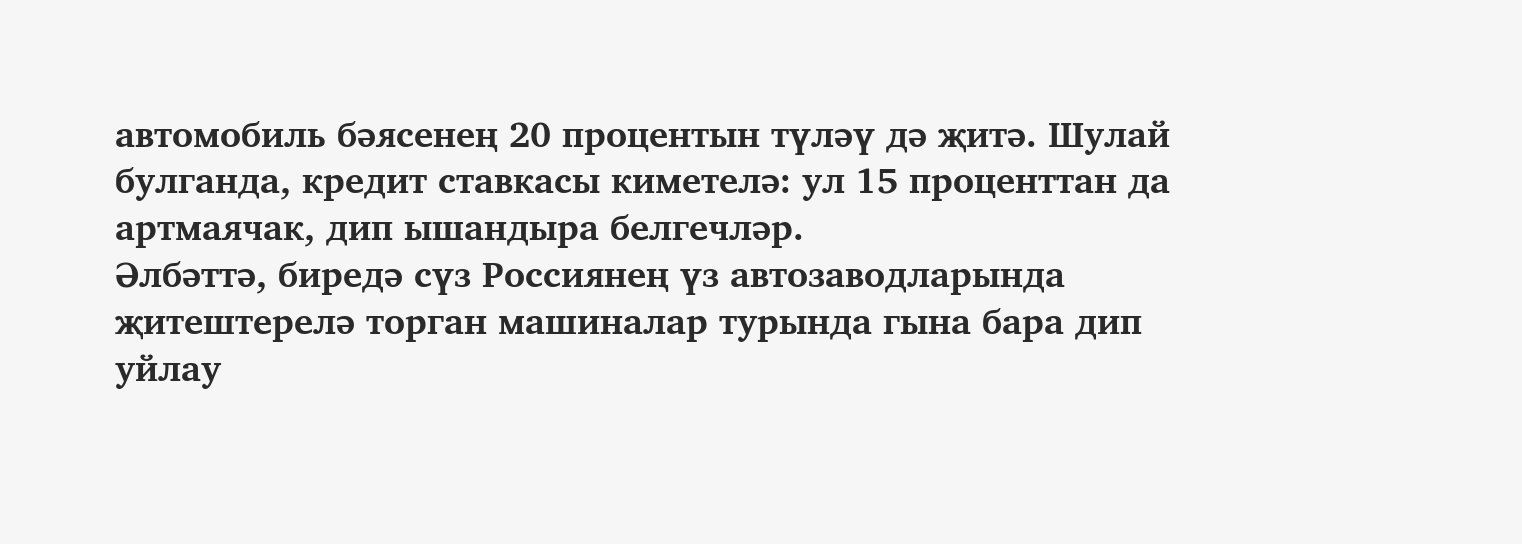автомобиль бәясенең 20 процентын түләү дә җитә. Шулай булганда, кредит ставкасы киметелә: ул 15 проценттан да артмаячак, дип ышандыра белгечләр.
Әлбәттә, биредә сүз Россиянең үз автозаводларында җитештерелә торган машиналар турында гына бара дип уйлау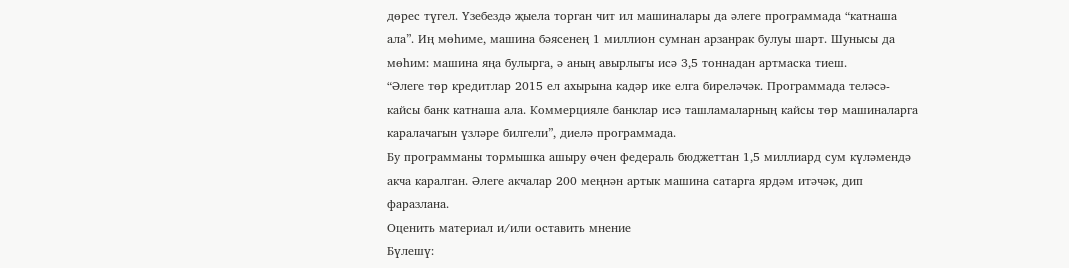дөрес түгел. Үзебездә җыела торган чит ил машиналары да әлеге программада “катнаша ала”. Иң мөһиме, машина бәясенең 1 миллион сумнан арзанрак булуы шарт. Шунысы да мөһим: машина яңа булырга, ә аның авырлыгы исә 3,5 тоннадан артмаска тиеш.
“Әлеге төр кредитлар 2015 ел ахырына кадәр ике елга биреләчәк. Программада теләсә-кайсы банк катнаша ала. Коммерцияле банклар исә ташламаларның кайсы төр машиналарга каралачагын үзләре билгели”, диелә программада.
Бу программаны тормышка ашыру өчен федераль бюджеттан 1,5 миллиард сум күләмендә акча каралган. Әлеге акчалар 200 меңнән артык машина сатарга ярдәм итәчәк, дип фаразлана.
Оценить материал и/или оставить мнение
Бүлешү: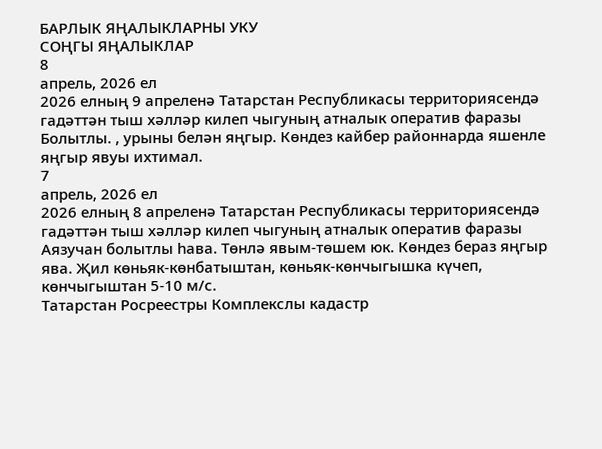БАРЛЫК ЯҢАЛЫКЛАРНЫ УКУ
СОҢГЫ ЯҢАЛЫКЛАР
8
апрель, 2026 ел
2026 елның 9 апреленә Татарстан Республикасы территориясендә гадәттән тыш хәлләр килеп чыгуның атналык оператив фаразы
Болытлы. , урыны белән яңгыр. Көндез кайбер районнарда яшенле яңгыр явуы ихтимал.
7
апрель, 2026 ел
2026 елның 8 апреленә Татарстан Республикасы территориясендә гадәттән тыш хәлләр килеп чыгуның атналык оператив фаразы
Аязучан болытлы һава. Төнлә явым-төшем юк. Көндез бераз яңгыр ява. Җил көньяк-көнбатыштан, көньяк-көнчыгышка күчеп, көнчыгыштан 5-10 м/с.
Татарстан Росреестры Комплекслы кадастр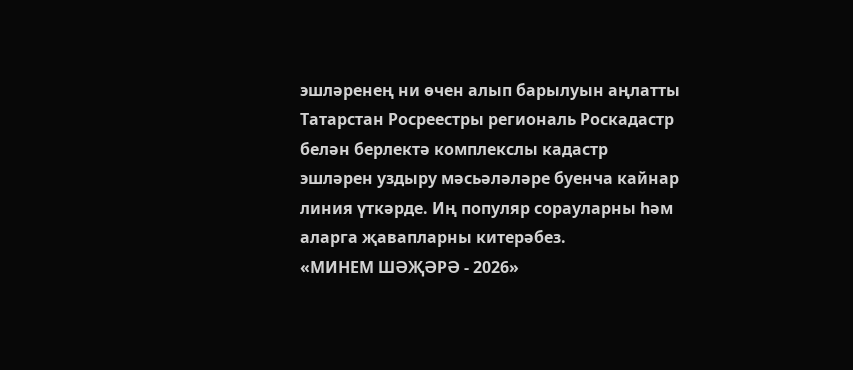эшләренең ни өчен алып барылуын аңлатты
Татарстан Росреестры региональ Роскадастр белән берлектә комплекслы кадастр эшләрен уздыру мәсьәләләре буенча кайнар линия үткәрде. Иң популяр сорауларны һәм аларга җавапларны китерәбез.
«МИНЕМ ШӘҖӘРӘ - 2026»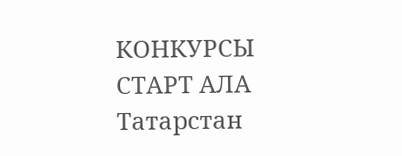КОНКУРСЫ СТАРТ АЛА
Татарстан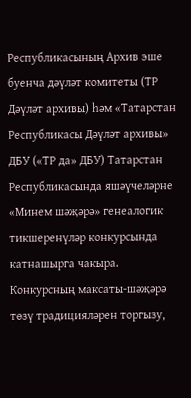Республикасының Архив эше буенча дәүләт комитеты (ТР Дәүләт архивы) һәм «Татарстан Республикасы Дәүләт архивы» ДБУ («ТР да» ДБУ) Татарстан Республикасында яшәүчеләрне «Минем шәҗәрә» генеалогик тикшеренүләр конкурсында катнашырга чакыра. Конкурсның максаты-шәҗәрә төзү традицияләрен торгызу,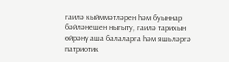гаилә кыйммәтләрен һәм буыннар бәйләнешен ныгыту, гаилә тарихын өйрәнү аша балаларга һәм яшьләргә патриотик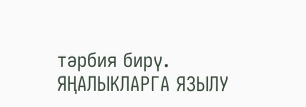тәрбия бирү.
ЯҢАЛЫКЛАРГА ЯЗЫЛУ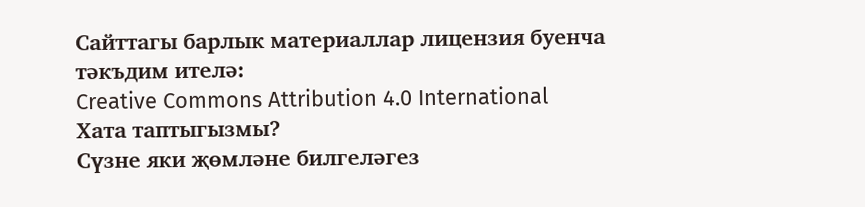Сайттагы барлык материаллар лицензия буенча тәкъдим ителә:
Creative Commons Attribution 4.0 International
Хата таптыгызмы?
Сүзне яки җөмләне билгеләгез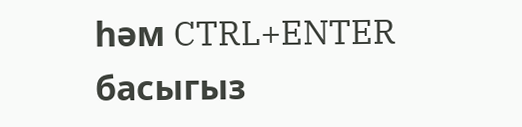һәм CTRL+ENTER басыгыз